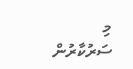މި ސަރުކާރުން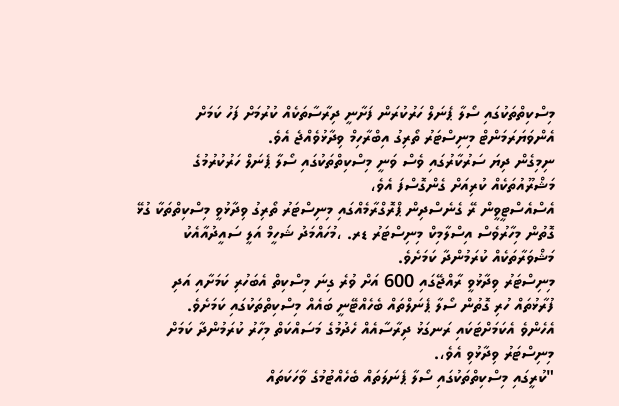މިސްކިތްތަކުގައި ސޯލާ ޕެނަލް ހަރުކުރަން ފަށާނީ ދިރާސާތަކެއް ކުރުމަށް ފަހު ކަމަށް އެންވަޔަރަމަންޓް މިނިސްޓަރު ތޯރިގު އިބްރާހިމް ވިދާޅުވެއްޖެ އެވެ.
ނިމިގެން ދިޔަ ސަރުކާރުގައި ވެސް ވަނީ މިސްކިތްތަކުގައި ސޯލާ ޕެނަލް ހަރުކުރުމުގެ މަޝްރޫއުތަކެއް ކުރިއަށް ގެންގޮސްފަ އެވެ،
އެސްއެސްޓީވީން ރޭ ގެނެސްދިން ޕްރޮގްރާމެއްގައި މިނިސްޓަރު ތޯރިގު ވިދާޅުވީ މިސްކިތްތަކާ ގުޅޭ ގޮތުން މިހާރުވެސް އިސްލާމިކް މިނިސްޓަރު ޑރ. ،މުހައްމަދު ޝަހީމް އަލީ ސައީދުއާއެކު މަޝްވަރާތަކެއް ކުރަމުންދާ ކަމަށެވެ.
މިނިސްޓަރު ވިދާޅުވީ ރާއްޖޭގައި 600 އަށް ވުރެ ގިނަ މިސްކިތް އެބަހުރި ކަމަށާއި އަދި ފުރާޅުތައް ހުރި ގޮތުން ސޯލާ ޕެނަލްތައް ބެހެއްޓޭނީ ބައެއް މިސްކިތްތަކުގައި ކަމަށެވެ.
އެހެންވެ އެކަމަށްޓަކައި ރަނގަޅު ދިރާސާއެއް ހެދުމުގެ މަސައްކަތް މިހާރު ކުރަމުންދާ ކަމަށް މިނިސްޓަރު ވިދާޅުވި އެވެ،.
"ކުރީގައި މިސްކިތްތަކުގައި ސޯލާ ޕެނަލަތައް ބެހެއްޓުމުގެ ވާހަކަތައް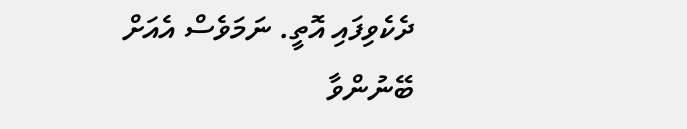ދެކެވިފައި އޮތީ. ނަމަވެސް އެއަށް ބޭނުންވާ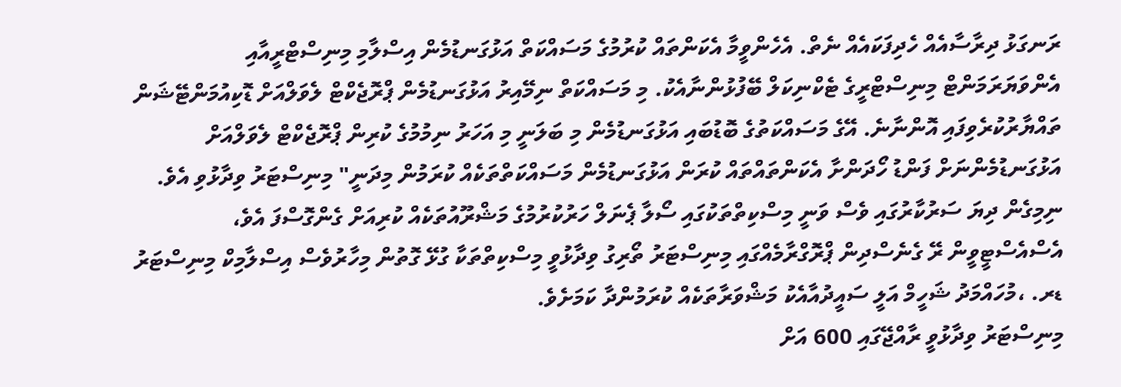ރަނގަޅު ދިރާސާއެއް ހެދިފަކައެއް ނެތް. އެހެންވީމާ އެކަންތައް ކުރުމުގެ މަސައްކަތް އަޅުގަނޑުމެން އިސްލާމި މިނިސްޓްރީއާއި އެންވަޔަރަމަންޓް މިނިސްޓްރީގެ ޓެކްނިކަލް ބޭފުޅުންނާއެކު. މި މަސައްކަތް ނިމޭއިރު އަޅުގަނޑުމެން ޕްރޮޖެކްޓް ލެވަލްއަށް ޑޮކިއުމަންޓޭޝަން ތައްޔާރުކުރެވިފައި އޮންނާނެ. އޭގެ މަސައްކަތުގެ ބޮޑުބައި އަޅުގަނޑުމެން މި ބަލަނީ މި އަހަރު ނިމުމުގެ ކުރިން ޕްރޮޖެކްޓް ލެވަލްއަށް އަޅުގަނޑުމެންނަށް ފަންޑު ހޯދަންށާ އެކަންތައްތައް ކުރަން އަޅުގަނޑުމެން މަސައްކަތްތަކެއް ކުރަމުން މިދަނީ" މިނިސްޓަރު ވިދާޅުވި އެވެ.
ނިމިގެން ދިޔަ ސަރުކާރުގައި ވެސް ވަނީ މިސްކިތްތަކުގައި ސޯލާ ޕެނަލް ހަރުކުރުމުގެ މަޝްރޫއުތަކެއް ކުރިއަށް ގެންގޮސްފަ އެވެ،
އެސްއެސްޓީވީން ރޭ ގެނެސްދިން ޕްރޮގްރާމެއްގައި މިނިސްޓަރު ތޯރިގު ވިދާޅުވީ މިސްކިތްތަކާ ގުޅޭ ގޮތުން މިހާރުވެސް އިސްލާމިކް މިނިސްޓަރު ޑރ. ،މުހައްމަދު ޝަހީމް އަލީ ސައީދުއާއެކު މަޝްވަރާތަކެއް ކުރަމުންދާ ކަމަށެވެ.
މިނިސްޓަރު ވިދާޅުވީ ރާއްޖޭގައި 600 އަށް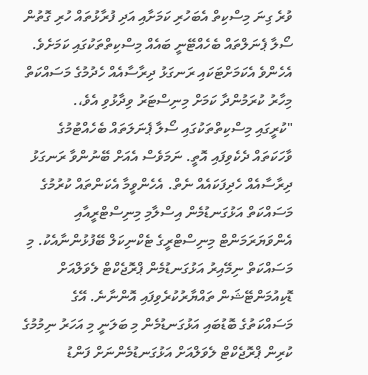ވުރެ ގިނަ މިސްކިތް އެބަހުރި ކަމަށާއި އަދި ފުރާޅުތައް ހުރި ގޮތުން ސޯލާ ޕެނަލްތައް ބެހެއްޓޭނީ ބައެއް މިސްކިތްތަކުގައި ކަމަށެވެ.
އެހެންވެ އެކަމަށްޓަކައި ރަނގަޅު ދިރާސާއެއް ހެދުމުގެ މަސައްކަތް މިހާރު ކުރަމުންދާ ކަމަށް މިނިސްޓަރު ވިދާޅުވި އެވެ،.
"ކުރީގައި މިސްކިތްތަކުގައި ސޯލާ ޕެނަލަތައް ބެހެއްޓުމުގެ ވާހަކަތައް ދެކެވިފައި އޮތީ. ނަމަވެސް އެއަށް ބޭނުންވާ ރަނގަޅު ދިރާސާއެއް ހެދިފަކައެއް ނެތް. އެހެންވީމާ އެކަންތައް ކުރުމުގެ މަސައްކަތް އަޅުގަނޑުމެން އިސްލާމި މިނިސްޓްރީއާއި އެންވަޔަރަމަންޓް މިނިސްޓްރީގެ ޓެކްނިކަލް ބޭފުޅުންނާއެކު. މި މަސައްކަތް ނިމޭއިރު އަޅުގަނޑުމެން ޕްރޮޖެކްޓް ލެވަލްއަށް ޑޮކިއުމަންޓޭޝަން ތައްޔާރުކުރެވިފައި އޮންނާނެ. އޭގެ މަސައްކަތުގެ ބޮޑުބައި އަޅުގަނޑުމެން މި ބަލަނީ މި އަހަރު ނިމުމުގެ ކުރިން ޕްރޮޖެކްޓް ލެވަލްއަށް އަޅުގަނޑުމެންނަށް ފަންޑު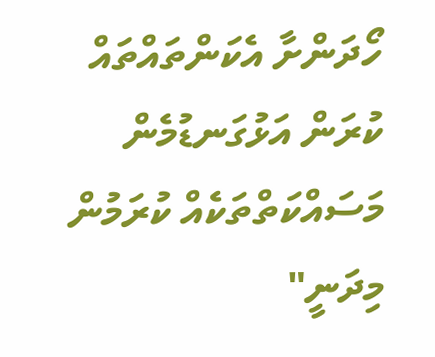ހޯދަންށާ އެކަންތައްތައް ކުރަން އަޅުގަނޑުމެން މަސައްކަތްތަކެއް ކުރަމުން މިދަނީ"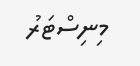މިނިސްޓަރު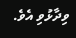ވިދާޅުވި އެވެ.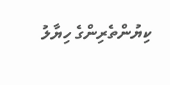ކިޔުންތެރިންގެ ހިޔާލު